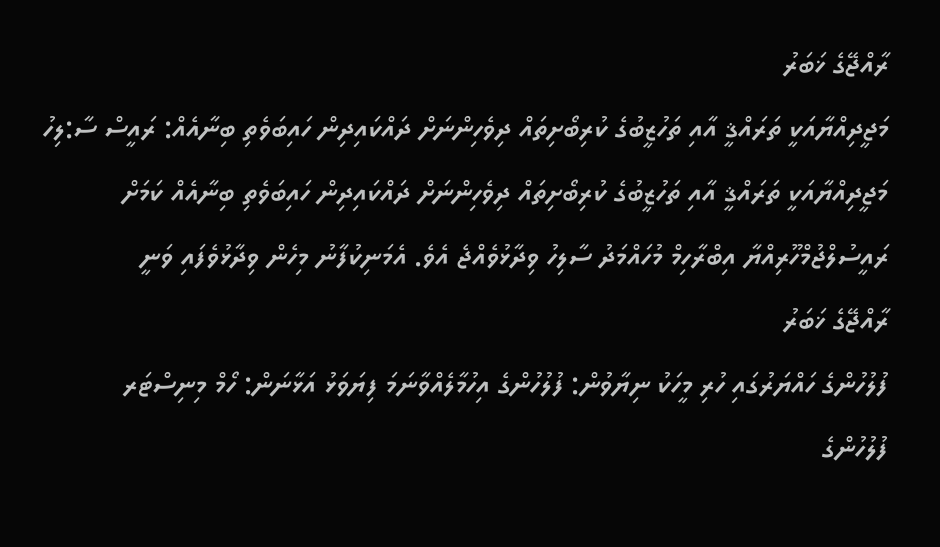ރާއްޖޭގެ ޚަބަރު
މަޖީދިއްޔާއަކީ ތަރައްޤީ އާއި ތަހުޒީބުގެ ކުރިބޯށިތައް ދިވެހިންނަށް ދައްކައިދިން ހައިބަވެތި ބިނާއެއް: ރައީސް ސާ:ލިހު
މަޖީދިއްޔާއަކީ ތަރައްޤީ އާއި ތަހުޒީބުގެ ކުރިބޯށިތައް ދިވެހިންނަށް ދައްކައިދިން ހައިބަވެތި ބިނާއެއް ކަމަށް ރައީސުލްޖުމްހޫރިއްޔާ އިބްރާހިމް މުހައްމަދު ސާލިހު ވިދާޅުވެއްޖެ އެވެ. އެމަނިކުފާނު މިހެން ވިދާޅުވެފައި ވަނީ
ރާއްޖޭގެ ޚަބަރު
ފުލުހުންގެ ހައްޔަރުގައި ހުރި މީހަކު ނިޔާވުން: ފުލުހުންގެ އިހުމާލެއްވާނަމަ ފިޔަވަޅު އަޅާނަން: ހޯމް މިނިސްޓަރ
ފުލުހުންގެ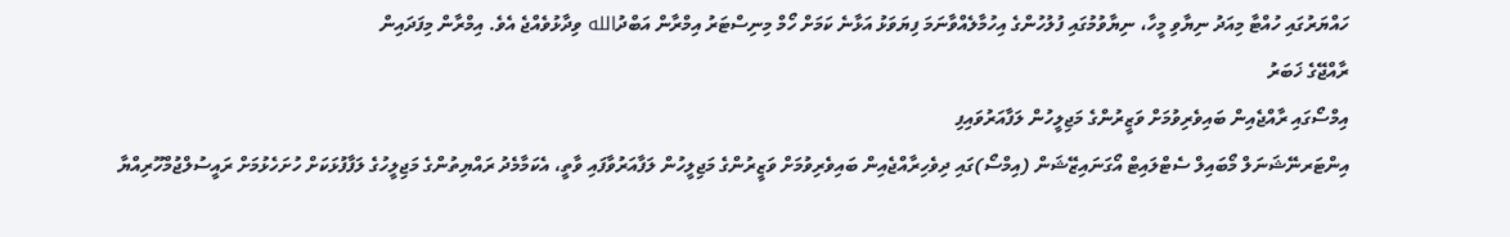ހައްޔަރުގައި ހުއްޓާ މިއަދު ނިޔާވި މީހާ، ނިޔާވުމުގައި ފުލުހުންގެ އިހުމާލެއްވާނަމަ ފިޔަވަޅު އަޅާނެ ކަމަށް ހޯމް މިނިސްޓަރު އިމްރާން އަބްދުالله ވިދާޅުވެއްޖެ އެވެ. އިމްރާން މިފަދައިން
ރާއްޖޭގެ ޚަބަރު
އިމްސޯގައި ރާއްޖެއިން ބައިވެރިވުމަށް ވަޒީރުންގެ މަޖިލީހުން ލަފާއަރުވައިފި
އިންޓަރނޭޝަނަލް މޯބައިލް ސެޓްލައިޓް އޯގަނައިޒޭޝަން (އިމްސޯ)ގައި ދިވެހިރާއްޖެއިން ބައިވެރިވުމަށް ވަޒީރުންގެ މަޖިލީހުން ލަފާއަރުވާފައި ވާތީ، އެކަމާމެދު ރައްޔިތުންގެ މަޖިލީހުގެ ލަފާފުޅަކަށް ހުށަހެޅުމަށް ރައީސުލްޖުމްހޫރިއްޔާ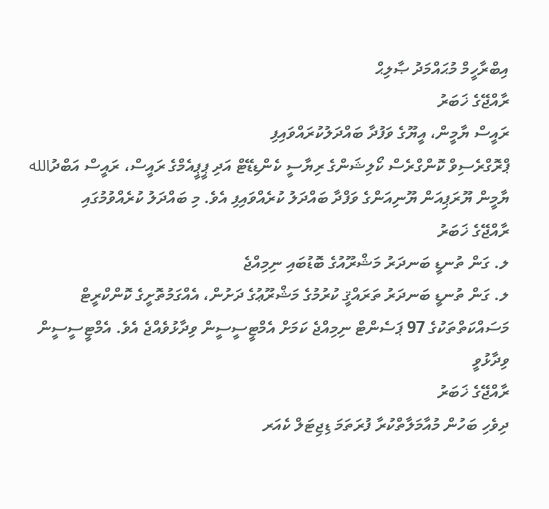އިބްރާހީމް މުޙައްމަދު ޞާލިޙް
ރާއްޖޭގެ ޚަބަރު
ރައީސް ޔާމީން، އީޔޫގެ ވަފުދާ ބައްދަލުކުރައްވައިފި
ޕްރޮގްރެސިވް ކޮންގްރެސް ކޯލިޝަންގެ ރިޔާސީ ކެންޑިޑޭޓް އަދި ޕީޕީއެމްގެ ރައީސް، ރައީސް އަބްދުالله ޔާމީން ޔޫރަޕިއަން ޔޫނިއަންގެ ވަފްދާ ބައްދަލު ކުރެއްވައިފި އެވެ. މި ބައްދަލު ކުރެއްވުމުގައި
ރާއްޖޭގެ ޚަބަރު
ލ. ގަން ތުނޑީ ބަނދަރު މަޝްރޫއުގެ ބޮޑުބައި ނިމިއްޖެ
ލ. ގަން ތުނޑީ ބަނދަރު ތަރައްޤީ ކުރުމުގެ މަޝްރޫޢުގެ ދަށުން، އެއްގަމުތޮށީގެ ކޮންކްރީޓް މަސައްކަތްތަކުގެ 97 ޕަސެންޓް ނިމިއްޖެ ކަމަށް އެމްޓީސީސީން ވިދާޅުވެއްޖެ އެވެ. އެމްޓީސީސީން ވިދާޅުވީ
ރާއްޖޭގެ ޚަބަރު
ދިވެހި ބަހުން މުއާމަލާތްކުރާ ފުރަތަމަ ޑިޖިޓަލް ކެއަރ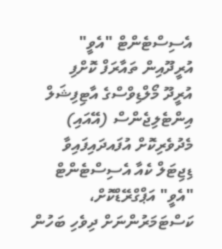އެސިސްޓެންޓް "އެވީ" އުރީދޫއިން ތައާރަފް ކޮށްފި
އުރީދޫ މޯލްޑިވްސްގެ އާޓިފިޝަލް އިންޓެލިޖެންސް (އޭއައި) މެދުވެރިކޮށް އުފައދައިފައިވާ ޑިޖިޓަލް ކެއާ އެސިސްޓެންޓް "އެވީ" އަޕްގްރޭޑްކޮށް، ކަސްޓަމަރުންނަށް ދިވެހި ބަހުން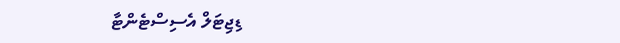ޑިޖިޓަލް އެސިސްޓެންޓާ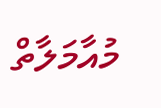މުއާމަލާތް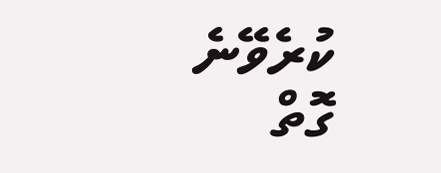ކުރެވޭނެ ގޮތް